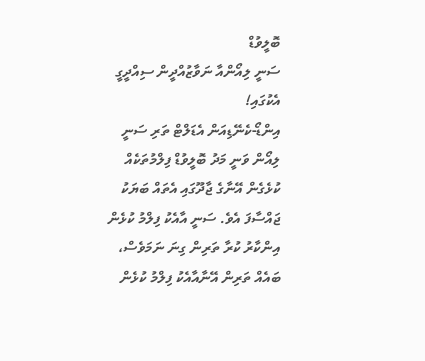ބޮލީވުޑް
ސަނީ ލިއޯންއާ ނަވާޒުއްދީން ސިއްދީގީ އެކުގައި!
އިންޑޯ-ކެނޭޑިއަން އެޑަލްޓް ތަރި ސަނީ ލިއޯން ވަނީ މަދު ބޮލީވުޑް ފިލްމުތަކެއް ކުޅެގެން އޭނާގެ ޖާދޫގައި އެތައް ބަޔަކު ޖައްސާފަ އެވެ. ސަނީ އާއެކު ފިލްމު ކުޅެން އިންކާރު ކުރާ ތަރިން ގިނަ ނަމަވެސް، ބައެއް ތަރިން އޭނާއާއެކު ފިލްމު ކުޅެން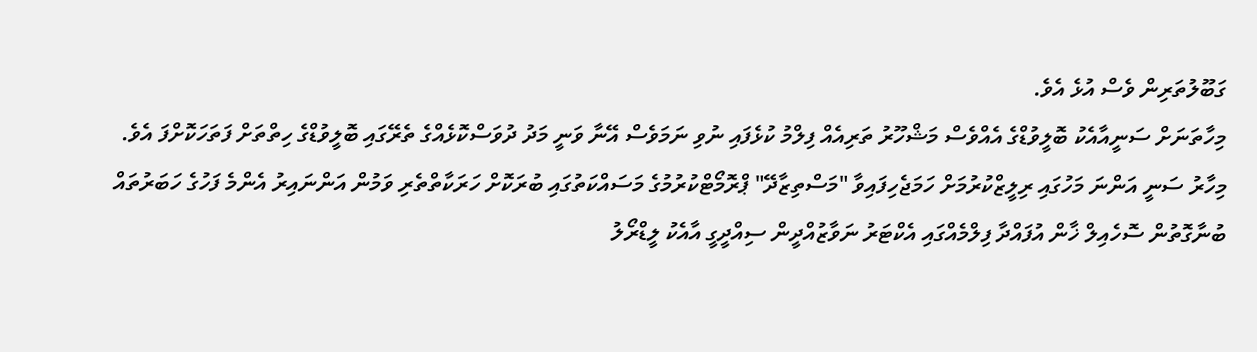ގަބޫލުތަރިން ވެސް އުޅެ އެވެ.
މިހާތަނަށް ސަނީއާއެކު ބޮލީވުޑްގެ އެއްވެސް މަޝްހޫރު ތަރިއެއް ފިލްމު ކުޅެފައި ނުވި ނަމަވެސް އޭނާ ވަނީ މަދު ދުވަސްކޮޅެއްގެ ތެރޭގައި ބޮލީވުޑްގެ ހިތްތަށް ފަތަހަކޮށްފަ އެވެ.
މިހާރު ސަނީ އަންނަ މަހުގައި ރިލީޒްކުރުމަށް ހަމަޖެހިފައިވާ "މަސްތިޒާދޭ" ޕްރޮމޯޓްކުރުމުގެ މަސައްކަތުގައި ބުރަކޮށް ހަރަކާތްތެރި ވަމުން އަންނައިރު އެންމެ ފަހުގެ ހަބަރުތައް ބުނާގޮތުން ސޮހެއިލް ޚާން އުފައްދާ ފިލްމެއްގައި އެކްޓަރު ނަވާޒުއްދީން ސިއްދީގީ އާއެކު ލީޑްރޯލު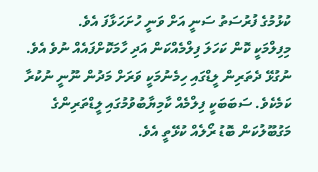ކުޅުމުގެ ފުރުސަތު ސަނީ އަށް ވަނީ ހުށަހަޅާފަ އެވެ.
މިފިލްމަކީ ކޮން ކަހަލަ ފިލްމެއްކަން އަދި ހާމަކޮށްފައެއް ނުވެ އެވެ.
ނުގުޅޭ ދެތަރިން ލީޑްގައި ހިމެނުމަކީ ވަރަށް މަދުން ނޫނީ ނުކުރާ ކަމެކެވެ. ސަބަބަކީ ފިލްމެއް ކާމިޔާބުވުމުގައި ލީޑްތަރިންގެ މަގުބޫލުކަން ބޮޑު ރޯލެއް ކުޅޭތީ އެވެ.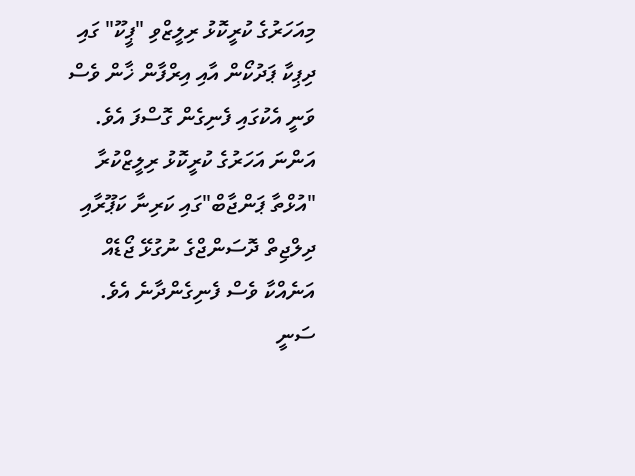މިއަހަރުގެ ކުރީކޮޅު ރިލީޒްވި "ޕީކޫ" ގައި ދިޕިކާ ޕަދުކޯން އާއި އިރްފާން ޚާން ވެސް ވަނީ އެކުގައި ފެނިގެން ގޮސްފަ އެވެ. އަންނަ އަހަރުގެ ކުރީކޮޅު ރިލީޒްކުރާ "އުޅްތާ ޕަންޖާބް"ގައި ކަރިނާ ކަޕޫރާއި ދިލްޖިތް ދޮސަންޖްގެ ނުގުޅޭ ޖޯޑެއް އަނެއްކާ ވެސް ފެނިގެންދާނެ އެވެ.
ސަނީ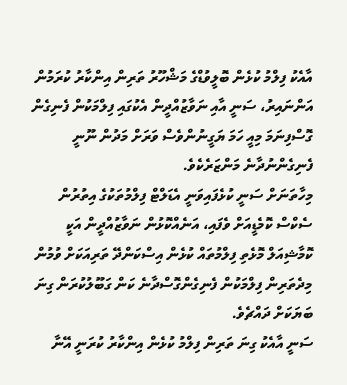އާއެކު ފިލްމު ކުޅެން ބޮލީވުޑްގެ މަޝްހޫރު ތަރިން އިންކާރު ކުރަމުން އަންނައިރު، ސަނީ އާއި ނަވާޒުއްދީން އެކުގައި ފިލްމަކުން ފެނިގެން ގޮސްފިނަމަ މިއީ ހަމަ ޔަގީނުންވެސް ވަރަށް މަދުން ނޫނީ ފެނިގެންނުދާނެ މަންޒަރެކެވެ.
މިހާތަނަށް ސަނީ ކުޅެފައިވަނީ އެޑަލްޓް ފިލްމުތަކުގެ އިތުރުން ސެކްސް ކޮމެޑީއަށް ވެފައި، އަނެއްކޮޅުން ނަވާޒުއްދީން އަކީ ކޮމާޝިއަލް މޮޅެތި ފިލްމުތައް ކުޅެން އިސްކަންދޭ ތަރިއަކަށް ވުމުން މިދެތަރިން ފިލްމަކުން ފެނިގެންގޮސްދާނެ ކަން ގަބޫލުކުރަން ގިނަ ބަޔަކަށް ދައްޗެވެ.
ސަނީ އާއެކު ގިނަ ތަރިން ފިލްމު ކުޅެން އިންކާރު ކުރަނީ އޭނާ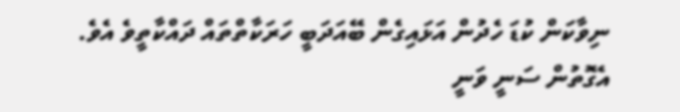ނިވާކަން ކުޑަ ހެދުން އަޅައިގެން ބޭއަދަބީ ހަރަކާތްތައް ދައްކާތީވެ އެވެ. އެގޮތުން ސަނީ ވަނީ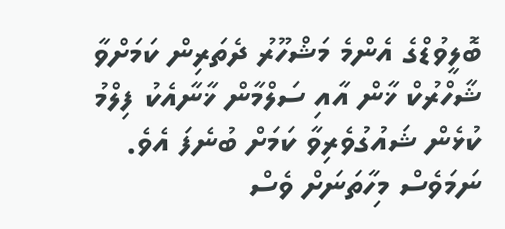ބޮލީވުޑްގެ އެންމެ މަޝްހޫރު ދެތަރިން ކަމަށްވާ ޝާހްރުކް ޚާން އާއި ސަލްމާން ޚާނާއެކު ފިލްމު ކުޅެން ޝައުގުވެރިވާ ކަމަށް ބުނެފަ އެވެ. ނަމަވެސް މިހާތަނަށް ވެސް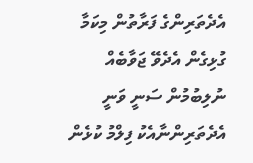އެދެތަރިންގެ ފަރާތުން މިކަމާ ގުޅިގެން އެދެވޭ ޖަވާބެއް ނުލިބުމުން ސަނީ ވަނީ އެދެތަރިންނާއެކު ފިލްމު ކުޅެން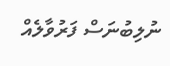ނުލިބުނަސް ފަރުވާލެއް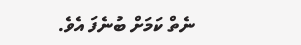ނެތް ކަމަށް ބުނެފަ އެވެ.